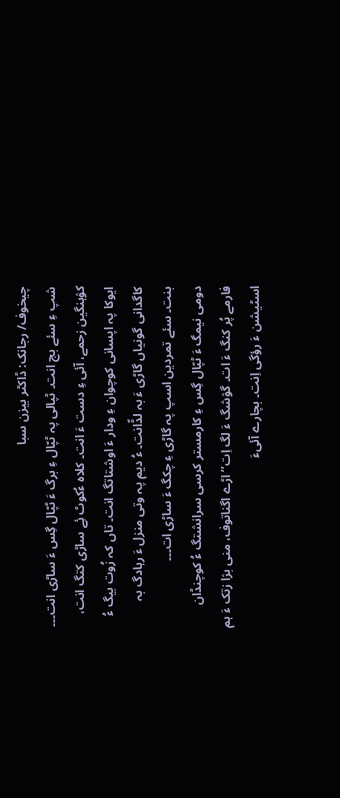چیخوف/ رجانک: ڈاکٹر بیزن سبا
شپ ءِ سئے بج انت۔ ٹپالی پہ ٹپّال ءِ برگ ءَ ٹپّال گِس ءَ ساڑی انت۔۔۔ کوٛہنگین زحمے، آئی ءِ دست ءَ انت۔ کلاہ ءُکوٹ ئِے ساڑی کتگ انت، ایوکا پہ اپسانی کوچوان ءِ ودار ءَ اوشتاتگ انت۔ تاں کہ زُوت بیگ ءُ کاگدانی گونیاں گاڑی ءَ بہ لڈّانت۔ ءُ دیم پہ وتی منزل ءَ رہادگ بہ بنت۔ سئے تمردین اسپ پہ گاڑی ءِ چکگ ءَ ساڑی ات۔۔۔
دومی نیمگ ءَ ٹپّال گِس ءِ کارمستر کرسی سرانشتگ ءُ کوچنڈان فارمے پُر کنگ ءَ ات۔ گوٛشگ ءَ لگ اِت’’ اڑے اگناتوف، منی برٛا زتک ءَ ہم اسٹیشن ءَ رؤگی اِنت۔ بچارے آئیءَ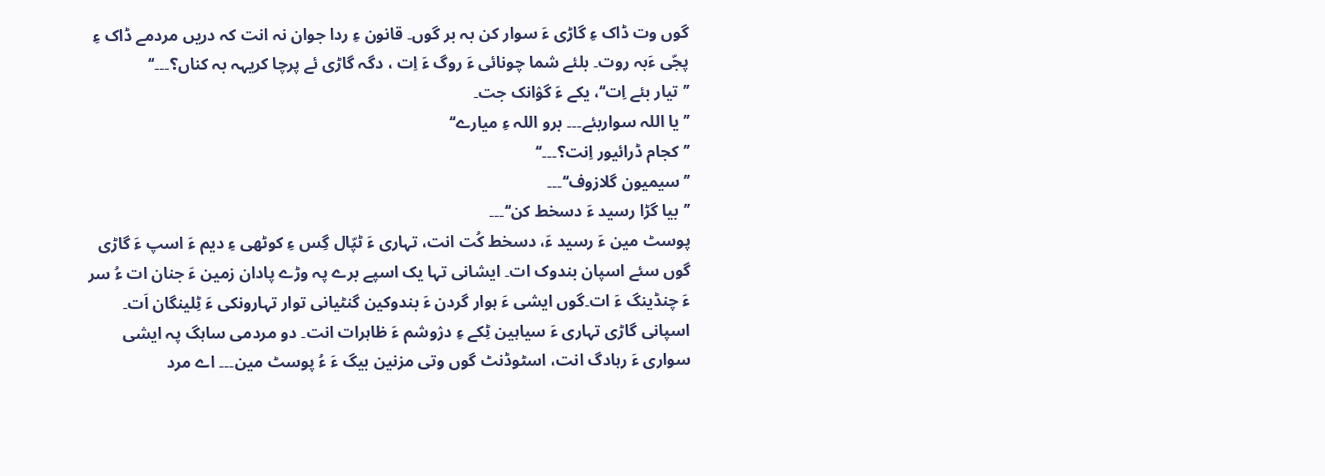گوں وت ڈاک ءِ گاڑی ءَ سوار کن بہ بر گوں۔ قانون ءِ ردا جوان نہ انت کہ دریں مردمے ڈاک ءِ پجّی ءَبہ روت۔ بلئے شما چونائی ءَ روگ ءَ اِت ، دگہ گاڑی ئے پرچا کریہہ بہ کناں؟۔۔۔‘‘
’’تیار بئے اِت‘‘، یکے ءَ گوٛانک جت۔
’’یا اللہ سواربئے۔۔۔ برو اللہ ءِ میارے‘‘
’’کجام ڈرائیور اِنت؟۔۔۔‘‘
’’سیمیون گلازوف‘‘۔۔۔
’’بیا گڑا رسید ءَ دسخط کن‘‘۔۔۔
پوسٹ مین ءَ رسید ءَ، دسخط کُت انت، تہاری ءَ ٹپّال گِس ءِ کوٹھی ءِ دیم ءَ اسپ ءَ گاڑی گوں سئے اسپان بندوک ات۔ ایشانی تہا یک اسپے برے پہ وڑے پادان زمین ءَ جنان ات ءُ سر ءَ چنڈینگ ءَ ات۔گوں ایشی ءَ ہوار گردن ءَ بندوکین گنٹیانی توار تہارونکی ءَ ٹِلینگان اَت۔ اسپانی گاڑی تہاری ءَ سیاہین ٹِکے ءِ درٛوشم ءَ ظاہرات انت۔ دو مردمی ساہگ پہ ایشی سواری ءَ رہادگ انت، اسٹوڈنٹ گوں وتی مزنین بیگ ءَ ءُ پوسٹ مین۔۔۔ اے مرد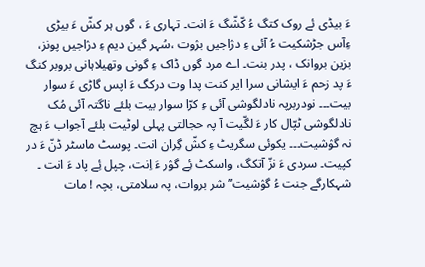ءَ بیڈی ئے روک کتگ ءُ کّشّگ ءَ انت۔ تہاری ءَ ، گوں ہر کشّ ءَ بیڑی ءِآس جڑشکیت ءُ آئی ءِ درٛاجیں برٛوت ،سُہر گین دیم ءِ درٛاجیں پونز، بزین بروانک ، پدر بنت۔ اے مرد گوں ڈاک ءِ گونی وتھیلاہانی بروبر کنگ ءَ پد زحم ءَ ایشانی سرا ایر کنت پدا وت درکگ ءَ اپس گاڑی ءَ سوار بیت۔۔۔ نودربرپہ نادلگوشی آئی ءِ کرّا سوار بیت بلئے ناگتہ آئی مُک نادلگوشی ٹپّال کار ءَ لگّیت آ پہ حجالتی پہلی لوٹیت بلئے آجواب ءَ ہچ نہ گوٛشیت۔۔۔ یکوئی سگریٹ ءِ کشّ گِران انت۔ پوسٹ ماسٹر ڈنّ ءَ در کپیت۔ سردی ءَ نزّ آتکگ، واسکٹ ئِے گوٛر ءَ اِنت، چپل ئِے پاد ءَ انت ۔ شہکارگے جنت ءُ گوٛشیت’’ شر بروات، پہ سلامتی، بچہ ! مات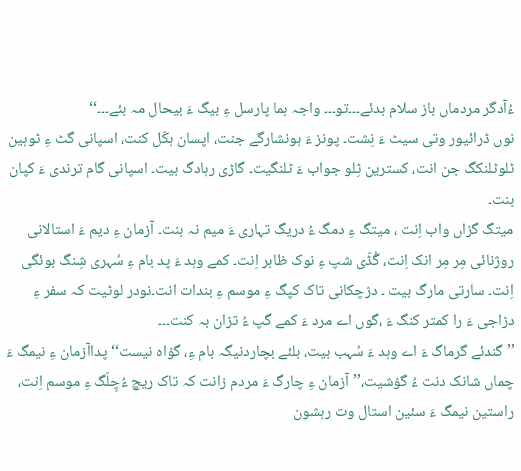ءُآدگر مردماں باز سلام بدئے۔۔۔تو۔۔۔ واجہ ہما پارسل ءِ بیگ ءَ بیحال مہ بئے۔۔۔‘‘
نوں ڈرائیور وتی سیٹ ءَ نِشت۔ پونز ءَ ہونشارگے جنت، اپسان ہکّل کنت، اسپانی گٹ ءِ ٹوہین ٹلوٹلنکگ جن انت، کسترین ٹِلو جواب ءَ ٹلنگیت۔ گاڑی رہادگ بیت۔ اسپانی گام ترندی ءَ کپان بنت۔
میتگ گرٛاں واب اِنت ، میتگ ءِ دمگ ءُ دریگ تہاری ءَ میم نہ بنت۔ آزمان ءِ دیم ءَ استالانی روژنائی مِر مِر انک اِنت، گُڈّی شپ ءِ نوک ظاہر اِنت۔ کمے وہد ءَ پد بام ءِ سُہری شِنگ بوئگی اِنت۔ سارتی مارگ بیت ۔ درٛچکانی تاک کپگ ءِ موسم ءِ بندات انت۔نودر لوٹیت کہ سفر ءِ درٛاجی ءَ را کمتر کنگ ءَ ،گوں اے مرد ءَ کمے گپ ءُ ترٛان بہ کنت۔۔۔
’’ گندئے گرماگ ءَ اے وہد ءَ سُہب بیت، بلئے بچاردنیگہ بام ءِ، گوٛاہ نیست‘‘ پداآزمان ءِ نیمگ ءَ چماں شانک دنت ءُ گوٛشیت،’’ آزمان ءِ چارگ ءَ مردم زانت کہ تاک ریچ ءُچِلّگ ءِ موسم اِنت، راستین نیمگ ءَ سئین استال وت رہشون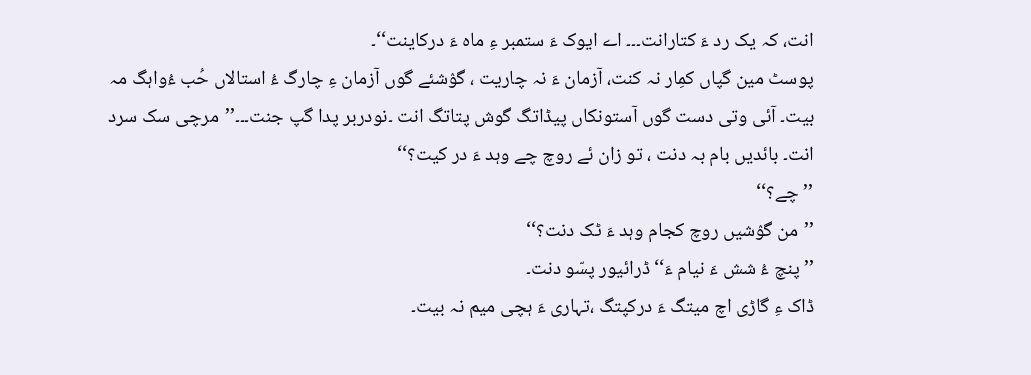انت، کہ یک رد ءَ کتارانت۔۔۔ اے ایوک ءَ ستمبر ءِ ماہ ءَ درکاینت‘‘۔
پوسٹ مین گپاں کمِار نہ کنت، آزمان ءَ نہ چاریت ، گوٛشئے گوں آزمان ءِ چارگ ءُ استالاں حُب ءُواہگ مہ بیت۔ آئی وتی دست گوں آستونکاں پیڈاتگ گوش پتاتگ انت ۔نودربر پدا گپ جنت۔۔۔’’مرچی سک سرد انت۔ بائدیں بام بہ دنت ، تو زان ئے روچ چے وہد ءَ در کیت؟‘‘
’’چے؟‘‘
’’من گوٛشیں روچ کجام وہد ءَ ٹک دنت؟‘‘
’’پنچ ءُ شش ءَ نیام ءَ‘‘ ڈرائیور پسّو دنت۔
ڈاک ءِ گاڑی اچ میتگ ءَ درکپتگ ،تہاری ءَ ہچی میم نہ بیت۔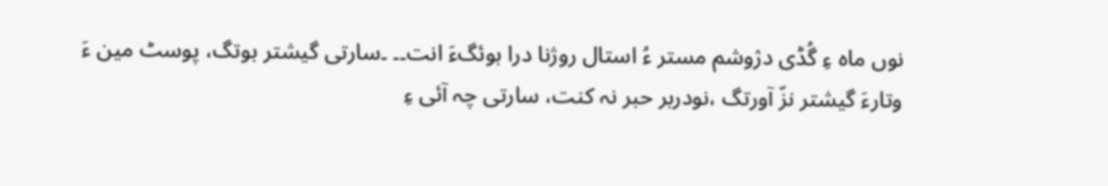نوں ماہ ءِ گُڈی درٛوشم مستر ءُ استال روژنا درا بوئگءَ انت۔۔ ۔سارتی گیشتر بوتگ، پوسٹ مین ءَ وتارءَ گیشتر نزّ آورتگ ،نودربر حبر نہ کنت، سارتی چہ آئی ءِ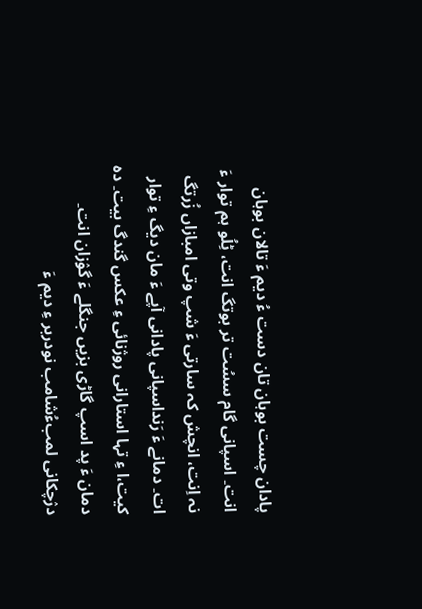پادان چست بوہان تان دست ءُ دیم ءَ تالان بوہان انت۔ اسپانی گام سسُت تر بوتگ انت، ٹِلُو ہم توار ءَ نہ اِنت، انچش کہ سارتی ءَ شپ وتی امبازاں زُرتگ ات۔ دمانے ءَ رَنداسپانی پادانی آپے ءَ مان دیگ ءِ توار کیت،ا ءِ تہا استارانی روژنائی ءِ عکس گندگ بیت۔ دہ دمان ءَ پد اسپ گاڑی بزیں جنگلے ءَ گوٛزان انت۔ درٛچکانی لمبءُشامب نودربر ءِ دیم ءَ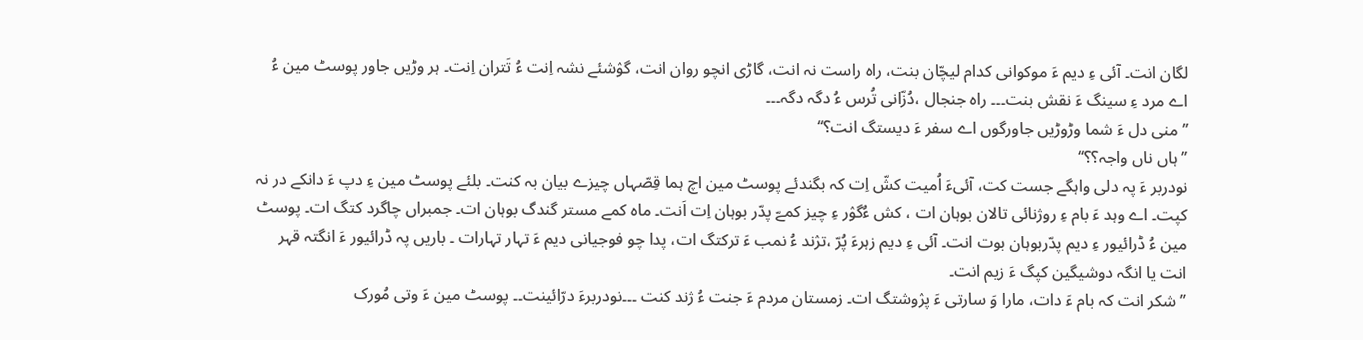لگان انت۔ آئی ءِ دیم ءَ موکوانی کدام لیچّان بنت، راہ راست نہ انت، گاڑی انچو روان انت، گوٛشئے نشہ اِنت ءُ تَتران اِنت۔ ہر وڑیں جاور پوسٹ مین ءُ اے مرد ءِ سینگ ءَ نقش بنت۔۔۔ راہ جنجال ،دُزّانی تُرس ءُ دگہ دگہ۔۔۔
’’منی دل ءَ شما وڑوڑیں جاورگوں اے سفر ءَ دیستگ انت؟‘‘
’’ہاں ناں واجہ؟؟‘‘
نودربر ءَ پہ دلی واہگے جست کت، آئیءَ اُمیت کشّ اِت کہ بگندئے پوسٹ مین اچ ہما قِصّہاں چیزے بیان بہ کنت۔ بلئے پوسٹ مین ءِ دپ ءَ دانکے در نہ کپت۔ اے وہد ءَ بام ءِ روژنائی تالان بوہان ات ، کش ءُگوٛر ءِ چیز کمےّ پدّر بوہان اِت اَنت۔ ماہ کمے مستر گندگ بوہان ات۔ جمبراں چاگرد کتگ ات۔ پوسٹ مین ءُ ڈرائیور ءِ دیم پدّربوہان بوت انت۔ آئی ءِ دیم زہرءَ پُرّ ،ترٛند ءُ نمب ءَ ترکتگ ات، پدا چو فوجیانی دیم ءَ تہار تہارات ۔ باریں پہ ڈرائیور ءَ انگتہ قہر انت یا انگہ دوشیگین کپگ ءَ زیم انت۔
’’شکر انت کہ بام ءَ دات، مارا وَ سارتی ءَ پرٛوشتگ ات۔ زمستان مردم ءَ جنت ءُ ژند کنت ۔۔۔نودربرءَ درّائینت۔۔ پوسٹ مین ءَ وتی مُورک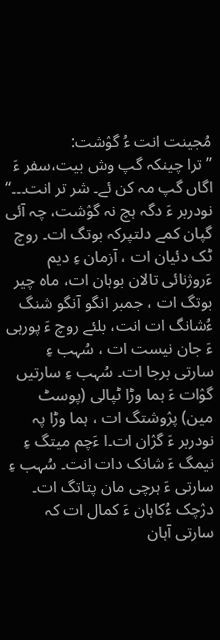مُجینت انت ءُ گوٛشت:
’’ترا چینکہ گپ وش بیت،سفر ءَ اگاں گپ مہ کن ئے۔ شر تر انت۔۔۔‘‘
نودربر ءَ دگہ ہچ نہ گوٛشت، چہ آئی گپان کمے دلتپرکہ بوتگ ات۔ روچ ٹک دئیان ات ، آزمان ءِ دیم ءَروژنائی تالان بوہان ات، ماہ چیر بوتگ ات ، جمبر انگو آنگو شنگ ءُشانگ ات انت، بلئے روچ ءَ پورہی ءَ جان نیست ات ، سُہب ءِ سارتی برجا ات۔ سُہب ءِ سارتیں گوٛات ءَ ہما وڑا ٹپالی (پوسٹ مین) پرٛوشتگ ات ، ہما وڑا پہ نودربر ءَ گرٛان ات۔ا ءَچم میتگ ءِ نیمگ ءَ شانک دات انت۔ سُہب ءِ سارتی ءَ ہرچی مان پتاتگ ات۔ درٛچک ءُکاہان ءَ کمال ات کہ سارتی آہان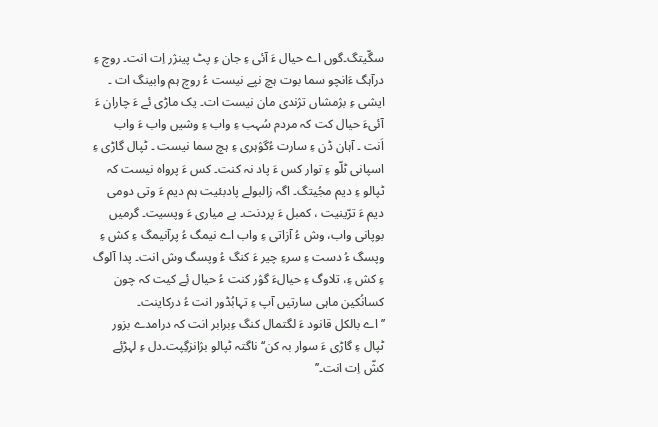سگّیتگ۔گوں اے حیال ءَ آئی ءِ جان ءِ پٹ پینژر اِت انت۔ روچ ءِ درآہگ ءَانچو سما بوت ہچ نپے نیست ءُ روچ ہم وابینگ ات ۔ ایشی ءِ برٛمشاں ترٛندی مان نیست ات۔ یک ماڑی ئے ءَ چاران ءَ آئیءَ حیال کت کہ مردم سُہب ءِ واب ءِ وشیں واب ءَ واب اَنت ۔ آہان ڈن ءِ سارت ءُگوٛہری ءِ ہچ سما نیست ۔ ٹپال گاڑی ءِ اسپانی ٹلّو ءِ توار کس ءَ پاد نہ کنت۔ کس ءَ پرواہ نیست کہ ٹپالو ءِ دیم مجُیتگ۔ اگہ زالبولے پادبئیت ہم دیم ءَ وتی دومی دیم ءَ ترّینیت ، کمبل ءَ پردنت۔ بے میاری ءَ وپسیت۔ گرمیں بوپانی واب، وش ءُ آزاتی ءِ واب اے نیمگ ءُ پرآنیمگ ءِ کش ءِ وپسگ ءُ دست ءِ سرءِ چیر ءَ کنگ ءُ وپسگ وش انت۔ پدا آلوگ ءِ کش ءِ، تلاوگ ءِ حیالءَ گوٛر کنت ءُ حیال ئِے کیت کہ چون کسانُکین ماہی سارتیں آپ ءِ تہابُڈور انت ءُ درکاینت۔
’’اے بالکل قانود ءَ لگتمال کنگ ءِبرابر انت کہ درامدے بزور ٹپال ءِ گاڑی ءَ سوار بہ کن‘‘ ناگتہ ٹپالو برٛانزگِپت۔دل ءِ لہڑئِے کشّ اِت انت۔’’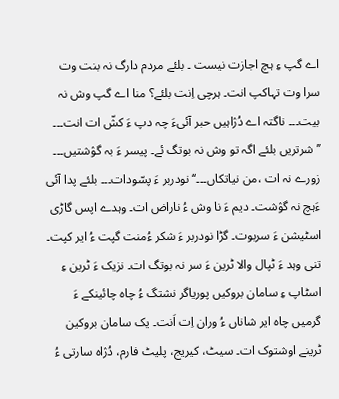اے گپ ءِ ہچ اجازت نیست ۔ بلئے مردم دارگ نہ بنت وت سرا وت تہاکپ انت۔ ہرچی اِنت بلئے؟ منا اے گپ وش نہ بیت۔۔۔ ناگتہ اے دُرٛاہیں حبر آئیءَ چہ دپ ءَ کشّ ات انت۔۔۔
’’شرتریں بلئے اگہ تو وش نہ بوتگ ئے۔ پیسر ءَ بہ گوٛشتیں۔۔۔ زورے نہ ات ،من نیاتکاں۔۔۔‘‘نودربر ءَ پسّودات۔۔۔ بلئے پدا آئی ءَہچ نہ گوٛشت۔ دیم ءَ نا وش ءُ ناراض ات۔ وہدے اپس گاڑی اسٹیشن ءَ سربوت۔ گڑا نودربر ءَ شکر ءُمنت گپت ءُ ایر کپت۔ تنی وہد ءَ ٹپال والا ٹرین ءَ سر نہ بوتگ ات۔ نزیک ءَ ٹرین ءِ اسٹاپ ءِ سامان بروکیں پوریاگر نشتگ ءُ چاہ چائینکے ءَ گرمیں چاہ ایر شاناں ءُ وران اِت اَنت۔ یک سامان بروکین ٹرینے اوشتوک ات۔ سیٹ، کیریج، پلیٹ فارم، دُرٛاہ سارتی ءُ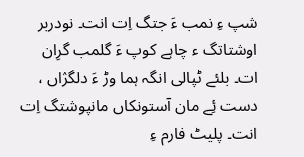شپ ءِ نمب ءَ جتگ اِت انت۔ نودربر اوشتاتگ ء چاہے کوپ ءَ گلمب گرِان ات۔ بلئے ٹپالی انگہ ہما وڑ ءَ دلگرٛاں ، دست ئِے مان آستونکاں مانپوشتگ اِت انت۔ پلیٹ فارم ءِ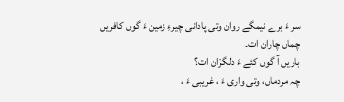سر ءَ برے نیمگے روان وتی پادانی چیرءِ زمین ءَ گوں کافریں چماں چاران ات۔
باریں آ گوں کئے ءَ دلگرٛان ات؟
چہ مردماں، وتی واری ءَ ، غریبی ءَ ،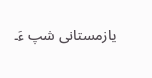یازمستانی شپ ءَ۔